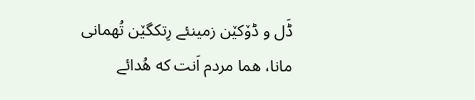ڈَل و ڈۆکێن زمینئے رِتکگێن تُهمانی مانا، هما مردم اَنت که هُدائے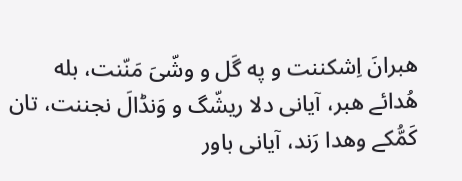هبرانَ اِشکننت و په گَل و وشّیَ مَنّنت، بله هُدائے هبر، آیانی دلا ریشّگ و وَنڈالَ نجننت، تان کَمُّکے وهدا رَند، آیانی باور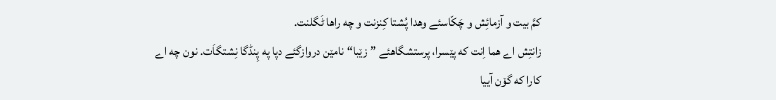کمَّ بیت و آزمائِش و چَکّاسئے وهدا پُشتا کِنزنت و چه راها ٹَگلنت.
زانتِش اے هما اِنت که پێسرا، پرستشگاهئے ”زێبا“ نامێن دروازگئے دپا په پِنڈگا نِشتگاَت. نون چه اے کارا که گۆن آییا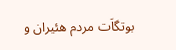بوتگاَت مردم هئیران و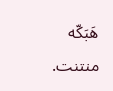هَبَکّه منتنت.